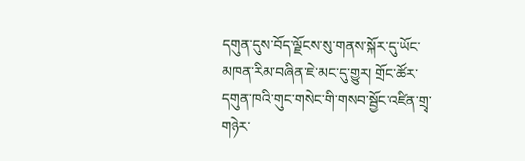དགུན་དུས་བོད་ལྗོངས་སུ་གནས་སྐོར་དུ་ཡོང་མཁན་རིམ་བཞིན་ཇེ་མང་དུ་གྱུར། གྲོང་ཚོར་དགུན་ཁའི་གུང་གསེང་གི་གསབ་སྦྱོང་འཛིན་གྲྭ་གཉེར་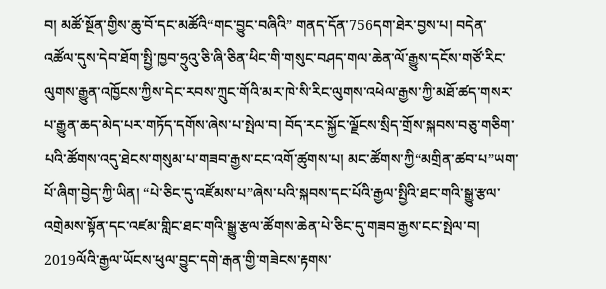བ། མཚོ་སྔོན་གྱིས་ཆུ་བོ་དང་མཚོའི“གང་བྱུང་བཞིའི” གནད་དོན་756དག་ཐེར་བྱས་པ། བདེན་འཚོལ་དུས་དེབ་ཐོག་སྤྱི་ཁྱབ་ཧྲུའུ་ཅི་ཞི་ཅིན་ཕིང་གི་གསུང་བཤད་གལ་ཆེན་ལོ་རྒྱུས་དངོས་གཙོ་རིང་ལུགས་རྒྱུན་འཁྱོངས་ཀྱིས་དེང་རབས་ཀྲུང་གོའི་མར་ཁེ་སི་རིང་ལུགས་འཕེལ་རྒྱས་ཀྱི་མཐོ་ཚད་གསར་པ་རྒྱུན་ཆད་མེད་པར་གཏོད་དགོས་ཞེས་པ་སྤེལ་བ། བོད་རང་སྐྱོང་ལྗོངས་སྲིད་གྲོས་སྐབས་བཅུ་གཅིག་པའི་ཚོགས་འདུ་ཐེངས་གསུམ་པ་གཟབ་རྒྱས་ངང་འགོ་ཚུགས་པ། མང་ཚོགས་ཀྱི“མགྲིན་ཚབ་པ”ཡག་པོ་ཞིག་བྱེད་ཀྱི་ཡིན། “པེ་ཅིང་དུ་འཛོམས་པ”ཞེས་པའི་སྐབས་དང་པོའི་རྒྱལ་སྤྱིའི་ཐང་གའི་སྒྱུ་རྩལ་འགྲེམས་སྟོན་དང་འཛམ་གླིང་ཐང་གའི་སྒྱུ་རྩལ་ཚོགས་ཆེན་པེ་ཅིང་དུ་གཟབ་རྒྱས་ངང་སྤེལ་བ། 2019ལོའི་རྒྱལ་ཡོངས་ཕུལ་བྱུང་དགེ་རྒན་གྱི་གཟེངས་རྟགས་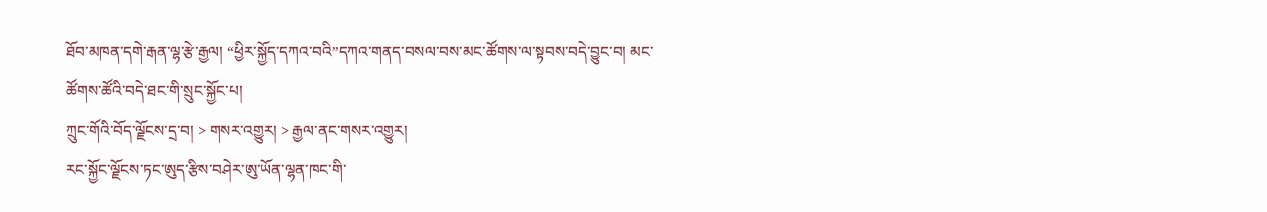ཐོབ་མཁན་དགེ་རྒན་ལྷ་རྩེ་རྒྱལ། “ཕྱིར་སྐྱོད་དཀའ་བའི”དཀའ་གནད་བསལ་བས་མང་ཚོགས་ལ་སྟབས་བདེ་བྱུང་བ། མང་ཚོགས་ཚོའི་བདེ་ཐང་གི་སྲུང་སྐྱོང་པ།
ཀྲུང་གོའི་བོད་ལྗོངས་དྲ་བ། > གསར་འགྱུར། > རྒྱལ་ནང་གསར་འགྱུར།
རང་སྐྱོང་ལྗོངས་ཏང་ཨུད་རྩིས་བཤེར་ཨུ་ཡོན་ལྷན་ཁང་གི་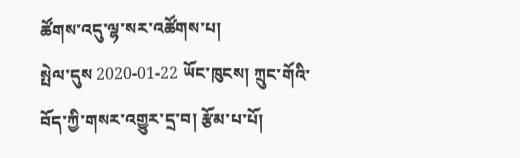ཚོགས་འདུ་ལྷ་སར་འཚོགས་པ།
སྤེལ་དུས 2020-01-22 ཡོང་ཁུངས། ཀྲུང་གོའི་བོད་ཀྱི་གསར་འགྱུར་དྲ་བ། རྩོམ་པ་པོ།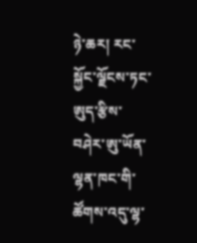ཉེ་ཆར། རང་སྐྱོང་ལྗོངས་ཏང་ཨུད་རྩིས་བཤེར་ཨུ་ཡོན་ལྷན་ཁང་གི་ཚོགས་འདུ་ལྷ་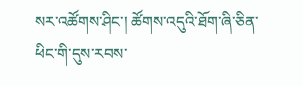སར་འཚོགས་ཤིང་། ཚོགས་འདུའི་ཐོག་ཞི་ཅིན་ཕིང་གི་དུས་རབས་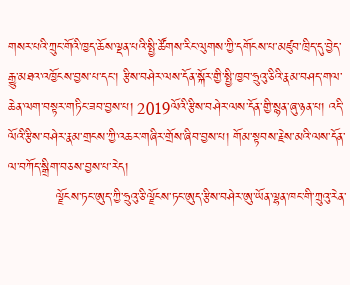གསར་པའི་ཀྲུང་གོའི་ཁྱད་ཆོས་ལྡན་པའི་སྤྱི་ཚོགས་རིང་ལུགས་ཀྱི་དགོངས་པ་མཛུབ་ཁྲིད་དུ་བྱེད་རྒྱུ་མཐའ་འཁྱོངས་བྱས་པ་དང་། རྩིས་བཤེར་ལས་དོན་སྐོར་གྱི་སྤྱི་ཁྱབ་ཧྲུའུ་ཅིའི་རྣམ་བཤད་གལ་ཆེན་ལག་བསྟར་གཏིང་ཟབ་བྱས་པ། 2019ལོའི་རྩིས་བཤེར་ལས་དོན་གྱི་སྙན་ཞུ་ཉན་པ། འདི་ལོའི་རྩིས་བཤེར་རྣམ་གྲངས་ཀྱི་འཆར་གཞིར་གྲོས་ཞིབ་བྱས་པ། གོམ་སྟབས་རྗེས་མའི་ལས་དོན་ལ་བཀོད་སྒྲིག་བཅས་བྱས་པ་རེད།
           ལྗོངས་ཏང་ཨུད་ཀྱི་ཧྲུའུ་ཅི་ལྗོངས་ཏང་ཨུད་རྩིས་བཤེར་ཨུ་ཡོན་ལྷན་ཁང་གི་ཀྲུའུ་རེན་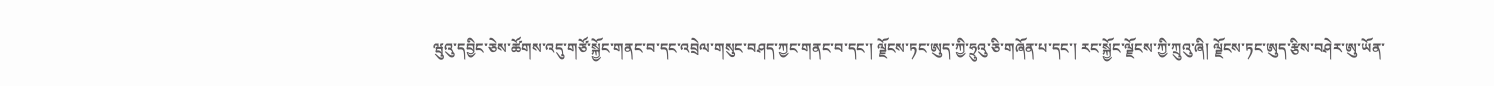ཝུའུ་དབྱིང་ཅེས་ཚོགས་འདུ་གཙོ་སྐྱོང་གནང་བ་དང་འབྲེལ་གསུང་བཤད་ཀྱང་གནང་བ་དང་། ལྗོངས་ཏང་ཨུད་ཀྱི་ཧྲུའུ་ཅི་གཞོན་པ་དང་། རང་སྐྱོང་ལྗོངས་ཀྱི་ཀྲུའུ་ཞི། ལྗོངས་ཏང་ཨུད་རྩིས་བཤེར་ཨུ་ཡོན་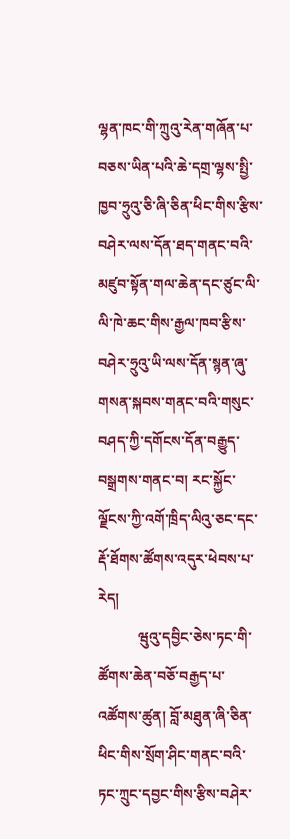ལྷན་ཁང་གི་ཀྲུའུ་རེན་གཞོན་པ་བཅས་ཡིན་པའི་ཆེ་དགྲ་ལྷས་སྤྱི་ཁྱབ་ཧྲུའུ་ཅི་ཞི་ཅིན་ཕིང་གིས་རྩིས་བཤེར་ལས་དོན་ཐད་གནང་བའི་མཛུབ་སྟོན་གལ་ཆེན་དང་ཙུང་ལི་ལི་ཁེ་ཆང་གིས་རྒྱལ་ཁབ་རྩིས་བཤེར་ཧྲུའུ་ཡི་ལས་དོན་སྙན་ཞུ་གསན་སྐབས་གནང་བའི་གསུང་བཤད་ཀྱི་དགོངས་དོན་བརྒྱུད་བསྒྲགས་གནང་བ། རང་སྐྱོང་ལྗོངས་ཀྱི་འགོ་ཁྲིད་ལིའུ་ཅང་དང་རྡོ་ཐོགས་ཚོགས་འདུར་ཕེབས་པ་རེད།
           ཝུའུ་དབྱིང་ཅེས་ཏང་གི་ཚོགས་ཆེན་བཅོ་བརྒྱད་པ་འཚོགས་ཚུན། བློ་མཐུན་ཞི་ཅིན་ཕིང་གིས་སྲོག་ཤིང་གནང་བའི་ཏང་ཀྲུང་དབྱང་གིས་རྩིས་བཤེར་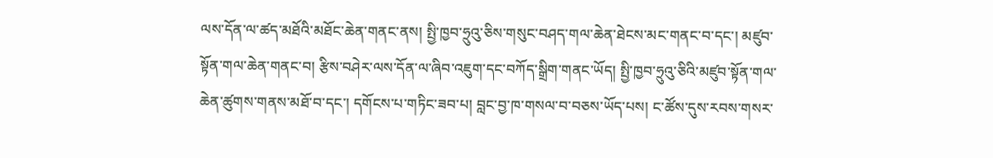ལས་དོན་ལ་ཚད་མཐོའི་མཐོང་ཆེན་གནང་ནས། སྤྱི་ཁྱབ་ཧྲུའུ་ཅིས་གསུང་བཤད་གལ་ཆེན་ཐེངས་མང་གནང་བ་དང་། མཛུབ་སྟོན་གལ་ཆེན་གནང་བ། རྩིས་བཤེར་ལས་དོན་ལ་ཞིབ་འཇུག་དང་བཀོད་སྒྲིག་གནང་ཡོད། སྤྱི་ཁྱབ་ཧྲུའུ་ཅིའི་མཛུབ་སྟོན་གལ་ཆེན་ཚུགས་གནས་མཐོ་བ་དང་། དགོངས་པ་གཏིང་ཟབ་པ། བླང་བྱ་ཁ་གསལ་བ་བཅས་ཡོད་པས། ང་ཚོས་དུས་རབས་གསར་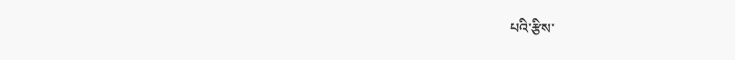པའི་རྩིས་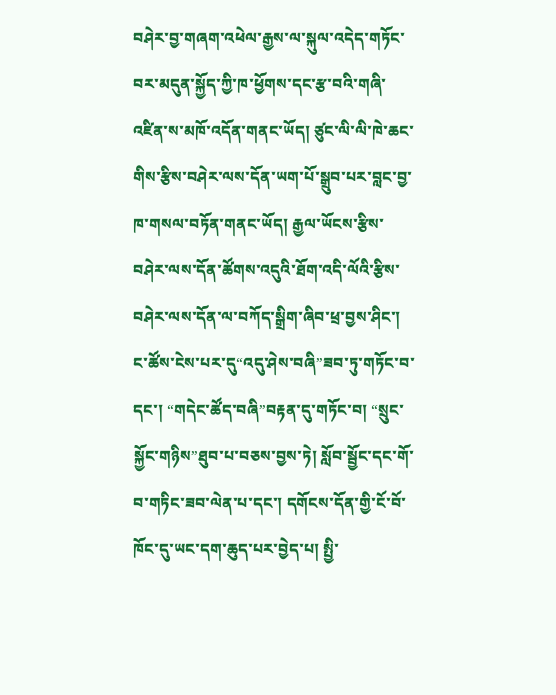བཤེར་བྱ་གཞག་འཕེལ་རྒྱས་ལ་སྐུལ་འདེད་གཏོང་བར་མདུན་སྐྱོད་ཀྱི་ཁ་ཕྱོགས་དང་རྩ་བའི་གཞི་འཛིན་ས་མཁོ་འདོན་གནང་ཡོད། ཙུང་ལི་ལི་ཁེ་ཆང་གིས་རྩིས་བཤེར་ལས་དོན་ཡག་པོ་སྒྲུབ་པར་བླང་བྱ་ཁ་གསལ་བཏོན་གནང་ཡོད། རྒྱལ་ཡོངས་རྩིས་བཤེར་ལས་དོན་ཚོགས་འདུའི་ཐོག་འདི་ལོའི་རྩིས་བཤེར་ལས་དོན་ལ་བཀོད་སྒྲིག་ཞིབ་ཕྲ་བྱས་ཤིང་། ང་ཚོས་ངེས་པར་དུ“འདུ་ཤེས་བཞི”ཟབ་ཏུ་གཏོང་བ་དང་། “གདེང་ཚོད་བཞི”བརྟན་དུ་གཏོང་བ། “སྲུང་སྐྱོང་གཉིས”ཐུབ་པ་བཅས་བྱས་ཏེ། སློབ་སྦྱོང་དང་གོ་བ་གཏིང་ཟབ་ལེན་པ་དང་། དགོངས་དོན་གྱི་ངོ་བོ་ཁོང་དུ་ཡང་དག་ཆུད་པར་བྱེད་པ། སྤྱི་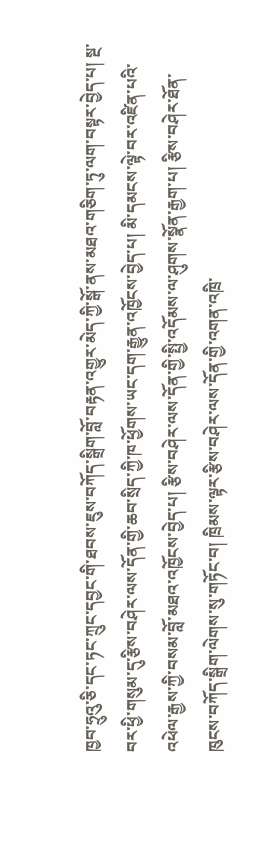ཁྱབ་ཧྲུའུ་ཅི་དང་ཏང་ཀྲུང་དབྱང་གི་ཐབས་ཇུས་བཀོད་སྒྲིག་བློ་བརྟན་འགྱུར་མེད་ཀྱི་སྒོ་ནས་མཐའ་གཅིག་ཏུ་ལག་བསྟར་བྱེད་པ། སྔ་བར་ཕྱི་གསུམ་དུ་རྩིས་བཤེར་ལས་དོན་གྱི་ཆབ་སྲིད་ཀྱི་ཁ་ཕྱོགས་ཡང་དག་རྒྱུན་འཁྱོངས་བྱེད་པ། མི་དམངས་ལྟེ་བར་འཛིན་པའི་འཕེལ་རྒྱས་ཀྱི་བསམ་བློ་མཐའ་འཁྱོངས་བྱེད་པ། རྩིས་བཤེར་ལས་དོན་གྱི་སྤྱི་འདོམས་ལ་ཤུགས་སྣོན་རྒྱག་པ། རྩིས་བཤེར་ཐོན་ཁུངས་བཀོད་སྒྲིག་ལེགས་སུ་གཏོང་བ། ཁྲིམས་ལྟར་རྩིས་བཤེར་ལས་དོན་གྱི་འགན་འཁྲི་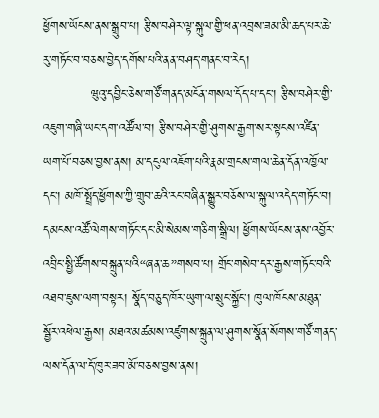ཕྱོགས་ཡོངས་ནས་སྒྲུབ་པ། རྩིས་བཤེར་ལྟ་སྐུལ་གྱི་ཕན་འབྲས་ཟམ་མི་ཆད་པར་ཆེ་རུ་གཏོང་བ་བཅས་བྱེད་དགོས་པའི་ནན་བཤད་གནང་བ་རེད།
           ཝུའུ་དབྱིང་ཅེས་གཙོ་གནད་མངོན་གསལ་དོད་པ་དང་། རྩིས་བཤེར་གྱི་འཇུག་གཞི་ཡང་དག་འཚོལ་བ། རྩིས་བཤེར་གྱི་ཤུགས་རྒྱག་སར་སྟངས་འཛིན་ཡག་པོ་བཅས་བྱས་ནས། མ་དངུལ་འཇོག་པའི་རྣམ་གྲངས་གལ་ཆེན་དོན་འཁྱོལ་དང་། མཁོ་སྤྲོད་ཕྱོགས་ཀྱི་གྲུབ་ཆའི་རང་བཞིན་སྒྱུར་བཅོས་ལ་སྐུལ་འདེད་གཏོང་བ། དམངས་འཚོ་ལེགས་གཏོང་དང་མི་སེམས་གཅིག་སྒྲིལ། ཕྱོགས་ཡོངས་ནས་འབྱོར་འབྲིང་སྤྱི་ཚོགས་བསྐྲུན་པའི“ཞན་ཆ”གསབ་པ། གྲོང་གསེབ་དར་རྒྱས་གཏོང་བའི་འཐབ་ཇུས་ལག་བསྟར། སྣོད་བཅུད་ཁོར་ཡུག་ལ་སྲུང་སྐྱོང་། ཁུལ་ཁོངས་མཐུན་སྦྱོར་འཕེལ་རྒྱས། མཐའ་མཚམས་འཛུགས་སྐྲུན་ལ་ཤུགས་སྣོན་སོགས་གཙོ་གནད་ལས་དོན་ལ་དོ་ཁུར་ཟབ་མོ་བཅས་བྱས་ནས།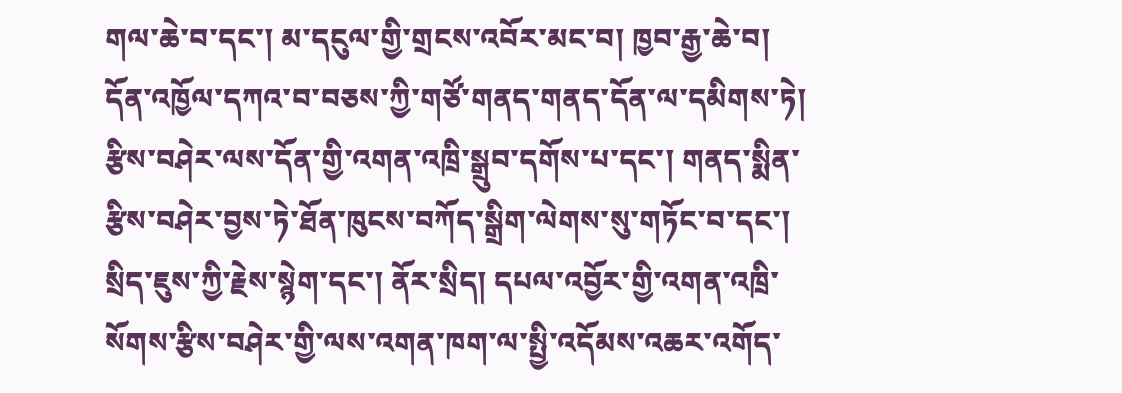གལ་ཆེ་བ་དང་། མ་དངུལ་གྱི་གྲངས་འབོར་མང་བ། ཁྱབ་རྒྱ་ཆེ་བ། དོན་འཁྱོལ་དཀའ་བ་བཅས་ཀྱི་གཙོ་གནད་གནད་དོན་ལ་དམིགས་ཏེ། རྩིས་བཤེར་ལས་དོན་གྱི་འགན་འཁྲི་སྒྲུབ་དགོས་པ་དང་། གནད་སྨིན་རྩིས་བཤེར་བྱས་ཏེ་ཐོན་ཁུངས་བཀོད་སྒྲིག་ལེགས་སུ་གཏོང་བ་དང་། སྲིད་ཇུས་ཀྱི་རྗེས་སྙེག་དང་། ནོར་སྲིད། དཔལ་འབྱོར་གྱི་འགན་འཁྲི་སོགས་རྩིས་བཤེར་གྱི་ལས་འགན་ཁག་ལ་སྤྱི་འདོམས་འཆར་འགོད་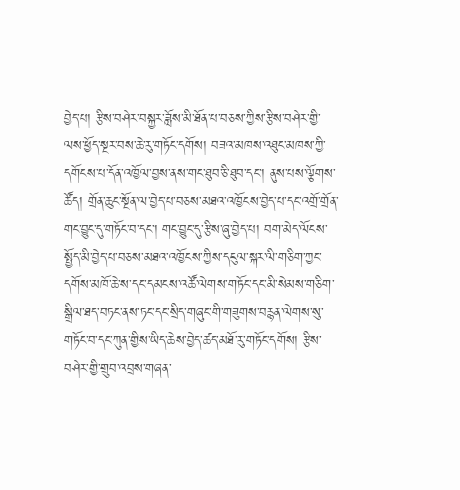བྱེད་པ། རྩིས་བཤེར་བསྐྱར་ཟློས་མི་ཐོན་པ་བཅས་ཀྱིས་རྩིས་བཤེར་གྱི་ལས་ཕྱོད་སྔར་བས་ཆེ་རུ་གཏོང་དགོས། བཟའ་མཁས་འཐུང་མཁས་ཀྱི་དགོངས་པ་དོན་འཁྱོལ་བྱས་ནས་གང་ཐུབ་ཅི་ཐུབ་དང་། ནུས་པས་ལྕོགས་ཚོད། གྲོན་ཆུང་སྔོན་ལ་བྱེད་པ་བཅས་མཐའ་འཁྱོངས་བྱེད་པ་དང་འགྲོ་གྲོན་གང་བྱུང་དུ་གཏོང་བ་དང་། གང་བྱུང་དུ་རྩིས་ཞུ་བྱེད་པ། བག་མེད་ལོངས་སྤྱོད་མི་བྱེད་པ་བཅས་མཐའ་འཁྱོངས་ཀྱིས་དངུལ་སྐར་ལི་གཅིག་ཀྱང་དགོས་མཁོ་ཆེ་ས་དང་དམངས་འཚོ་ལེགས་གཏོང་དང་མི་སེམས་གཅིག་སྒྲིལ་ཐད་བཏང་ནས་ཏང་དང་སྲིད་གཞུང་གི་གཟུགས་བརྙན་ལེགས་སུ་གཏོང་བ་དང་ཀུན་གྱིས་ཡིད་ཆེས་བྱེད་ཚད་མཐོ་རུ་གཏོང་དགོས། རྩིས་བཤེར་གྱི་གྲུབ་འབྲས་གཞན་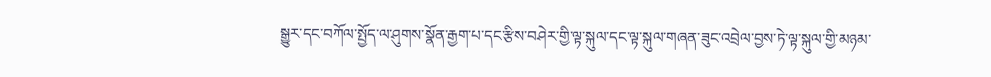སྒྱུར་དང་བཀོལ་སྤྱོད་ལ་ཤུགས་སྣོན་རྒྱག་པ་དང་རྩིས་བཤེར་གྱི་ལྟ་སྐུལ་དང་ལྟ་སྐུལ་གཞན་ཟུང་འབྲེལ་བྱས་ཏེ་ལྟ་སྐུལ་གྱི་མཉམ་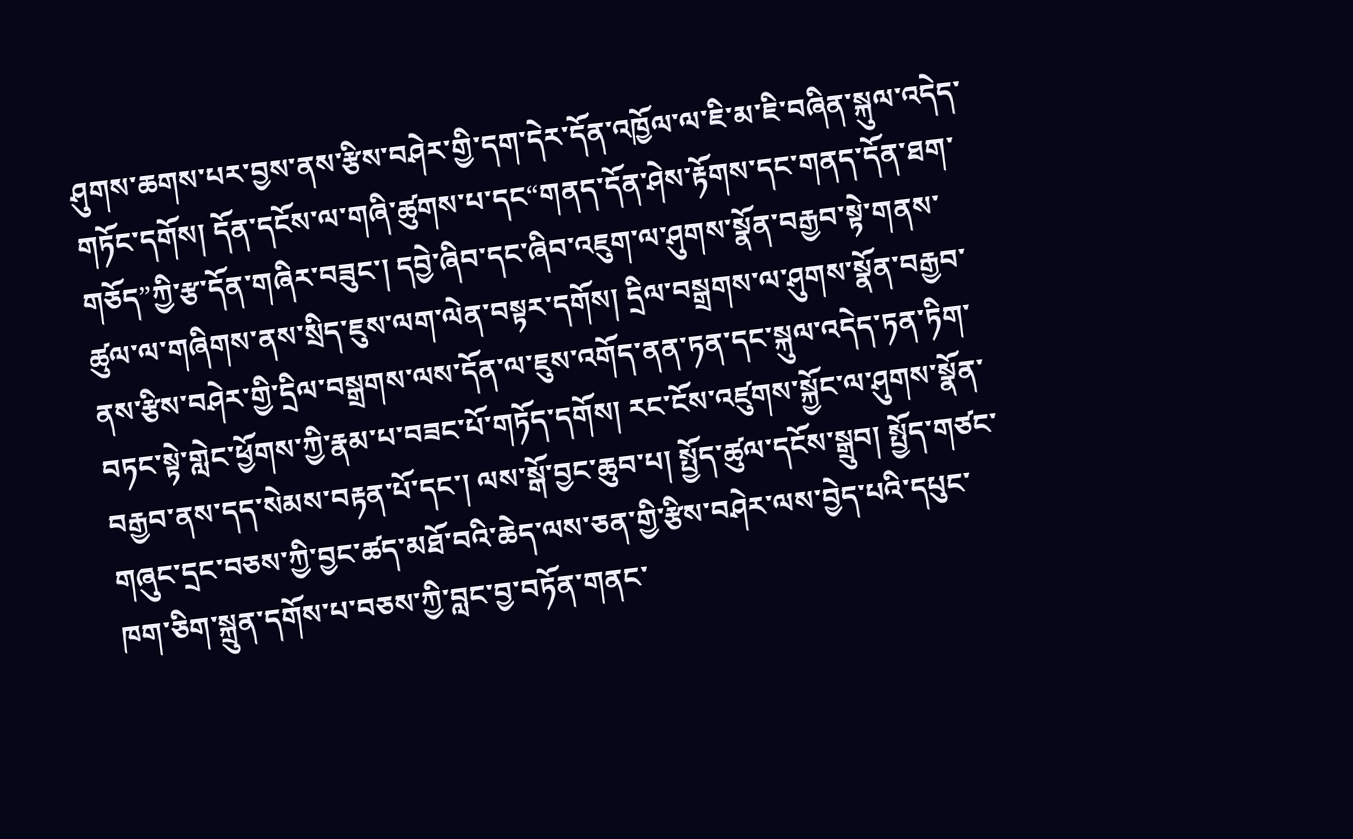ཤུགས་ཆགས་པར་བྱས་ནས་རྩིས་བཤེར་གྱི་དག་དེར་དོན་འཁྱོལ་ལ་ཇི་མ་ཇི་བཞིན་སྐུལ་འདེད་གཏོང་དགོས། དོན་དངོས་ལ་གཞི་ཚུགས་པ་དང“གནད་དོན་ཤེས་རྟོགས་དང་གནད་དོན་ཐག་གཅོད”ཀྱི་རྩ་དོན་གཞིར་བཟུང་། དབྱེ་ཞིབ་དང་ཞིབ་འཇུག་ལ་ཤུགས་སྣོན་བརྒྱབ་སྟེ་གནས་ཚུལ་ལ་གཞིགས་ནས་སྲིད་ཇུས་ལག་ལེན་བསྟར་དགོས། དྲིལ་བསྒྲགས་ལ་ཤུགས་སྣོན་བརྒྱབ་ནས་རྩིས་བཤེར་གྱི་དྲིལ་བསྒྲགས་ལས་དོན་ལ་ཇུས་འགོད་ནན་ཏན་དང་སྐུལ་འདེད་ཏན་ཏིག་བཏང་སྟེ་གླེང་ཕྱོགས་ཀྱི་རྣམ་པ་བཟང་པོ་གཏོད་དགོས། རང་ངོས་འཛུགས་སྐྱོང་ལ་ཤུགས་སྣོན་བརྒྱབ་ནས་དད་སེམས་བརྟན་པོ་དང་། ལས་སྒོ་བྱང་ཆུབ་པ། སྤྱོད་ཚུལ་དངོས་སྒྲུབ། སྤྱོད་གཙང་གཞུང་དྲང་བཅས་ཀྱི་བྱང་ཚད་མཐོ་བའི་ཆེད་ལས་ཅན་གྱི་རྩིས་བཤེར་ལས་བྱེད་པའི་དཔུང་ཁག་ཅིག་སྐྲུན་དགོས་པ་བཅས་ཀྱི་བླང་བྱ་བཏོན་གནང་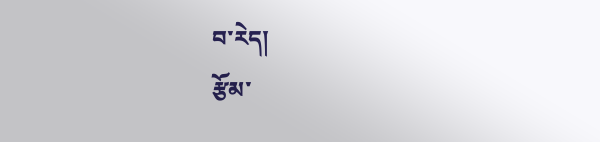བ་རེད།
རྩོམ་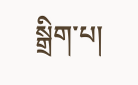སྒྲིག་པ།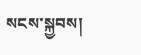སངས་སྐྱབས།